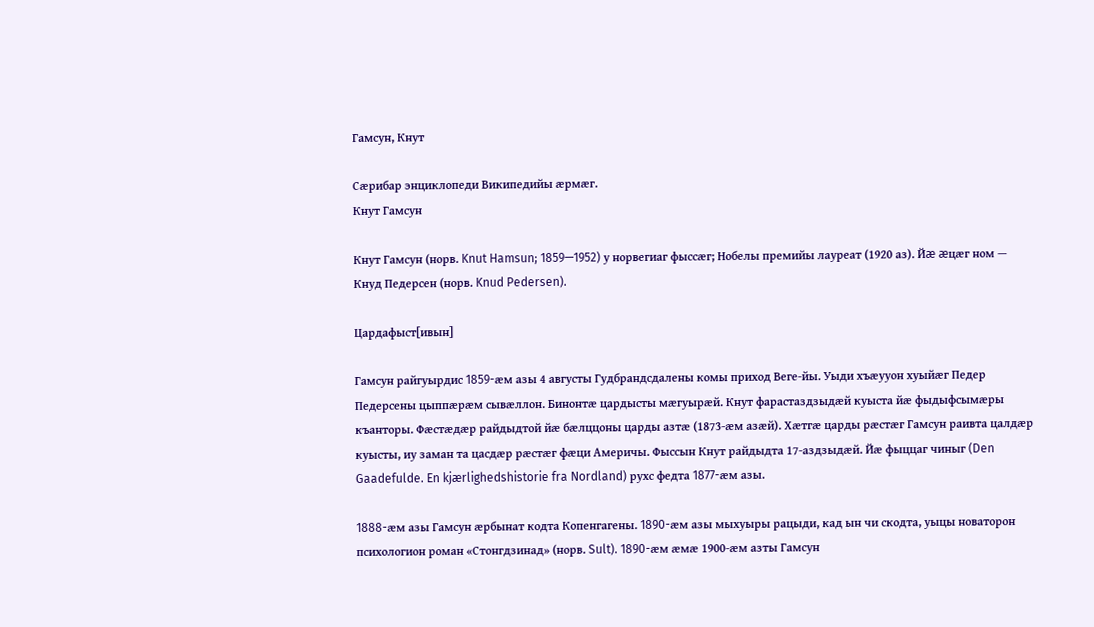Гамсун, Кнут

Сæрибар энциклопеди Википедийы æрмæг.
Кнут Гамсун

Кнут Гамсун (норв. Knut Hamsun; 1859—1952) у норвегиаг фыссæг; Нобелы премийы лауреат (1920 аз). Йæ æцæг ном — Кнуд Педерсен (норв. Knud Pedersen).

Цардафыст[ивын]

Гамсун райгуырдис 1859-æм азы 4 августы Гудбрандсдалены комы приход Веге-йы. Уыди хъæууон хуыйæг Педер Педерсены цыппæрæм сывæллон. Бинонтæ цардысты мæгуырæй. Кнут фарастаздзыдæй куыста йæ фыдыфсымæры къанторы. Фæстæдæр райдыдтой йæ бæлццоны царды азтæ (1873-æм азæй). Хæтгæ царды рæстæг Гамсун раивта цалдæр куысты, иу заман та цасдæр рæстæг фæци Америчы. Фыссын Кнут райдыдта 17-аздзыдæй. Йæ фыццаг чиныг (Den Gaadefulde. En kjærlighedshistorie fra Nordland) рухс федта 1877-æм азы.

1888-æм азы Гамсун æрбынат кодта Копенгагены. 1890-æм азы мыхуыры рацыди, кад ын чи скодта, уыцы новаторон психологион роман «Стонгдзинад» (норв. Sult). 1890-æм æмæ 1900-æм азты Гамсун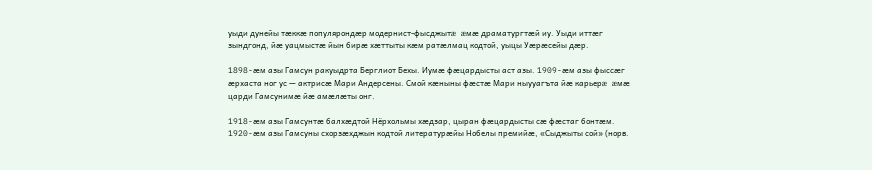уыди дунейы тæккæ популярондæр модернист-фысджытæ æмæ драматургтæй иу. Уыди иттæг зындгонд, йæ уацмыстæ йын бирæ хæттыты кæм ратæлмац кодтой, уыцы Уæрæсейы дæр.

1898-æм азы Гамсун ракуыдрта Берглиот Бехы. Иумæ фæцардысты аст азы. 1909-æм азы фыссæг æрхаста ног ус — актрисæ Мари Андерсены. Смой кæныны фæстæ Мари ныууагъта йæ карьерæ æмæ царди Гамсунимæ йæ амæлæты онг.

1918-æм азы Гамсунтæ балхæдтой Нёрхольмы хæдзар, цыран фæцардысты сæ фæстаг бонтæм. 1920-æм азы Гамсуны схорзæхджын кодтой литературæйы Нобелы премийæ, «Сыджыты сой» (норв.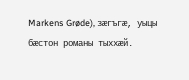Markens Grøde), зæгъгæ, уыцы бæстон романы тыххæй.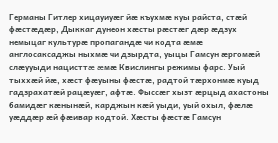Германы Гитлер хицауиуæг йæ къухмæ куы райста, стæй фæстæдæр, Дыккаг дунеон хæсты рæстæг дæр æдзух немыцаг культурæ пропагандæ чи кодта æмæ англосаксаджы ныхмæ чи дзырдта, уыцы Гамсун æргомæй слæууыди нацисттæ æмæ Квислингы режимы фарс. Уый тыххæй йæ, хæст фæуыны фæстæ, радтой тæрхонмæ куыд гадзрахатæй рацæуæг, афтæ. Фыссæг хызт æрцыд ахастоны бамидæг кæнынæй, карджын кæй уыди, уый охыл, фæлæ уæддæр æй фæивар кодтой. Хæсты фæстæ Гамсун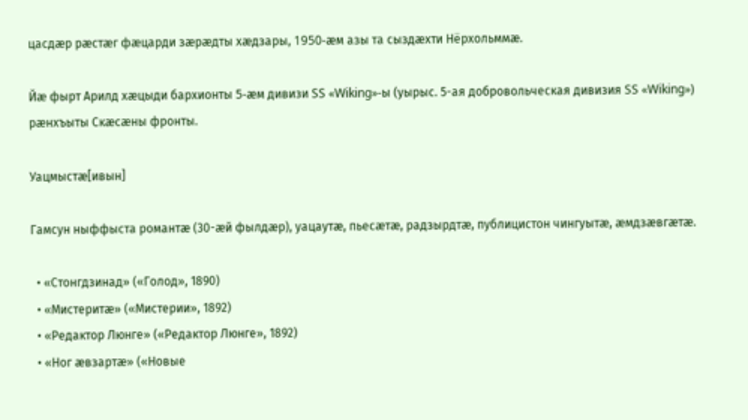цасдæр рæстæг фæцарди зæрæдты хæдзары, 1950-æм азы та сыздæхти Нёрхольммæ.

Йæ фырт Арилд хæцыди бархионты 5-æм дивизи SS «Wiking»-ы (уырыс. 5-ая добровольческая дивизия SS «Wiking») рæнхъыты Скæсæны фронты.

Уацмыстæ[ивын]

Гамсун ныффыста романтæ (30-æй фылдæр), уацаутæ, пьесæтæ, радзырдтæ, публицистон чингуытæ, æмдзæвгæтæ.

  • «Стонгдзинад» («Голод», 1890)
  • «Мистеритæ» («Мистерии», 1892)
  • «Редактор Люнге» («Редактор Люнге», 1892)
  • «Ног æвзартæ» («Новые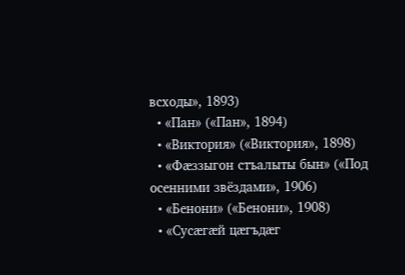всходы», 1893)
  • «Пан» («Пан», 1894)
  • «Виктория» («Виктория», 1898)
  • «Фæззыгон стъалыты бын» («Под осенними звёздами», 1906)
  • «Бенони» («Бенони», 1908)
  • «Сусæгæй цæгъдæг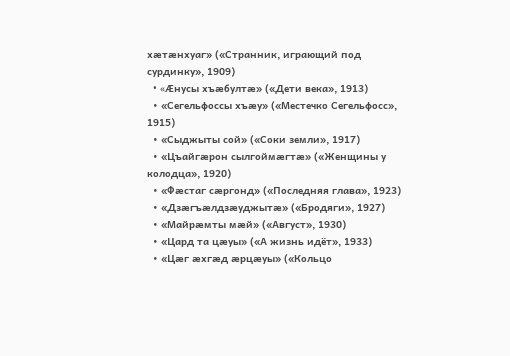хæтæнхуаг» («Странник, играющий под сурдинку», 1909)
  • «Æнусы хъæбултæ» («Дети века», 1913)
  • «Сегельфоссы хъæу» («Местечко Сегельфосс», 1915)
  • «Сыджыты сой» («Соки земли», 1917)
  • «Цъайгæрон сылгоймæгтæ» («Женщины у колодца», 1920)
  • «Фæстаг сæргонд» («Последняя глава», 1923)
  • «Дзæгъæлдзæуджытæ» («Бродяги», 1927)
  • «Майрæмты мæй» («Август», 1930)
  • «Цард та цæуы» («А жизнь идёт», 1933)
  • «Цæг æхгæд æрцæуы» («Кольцо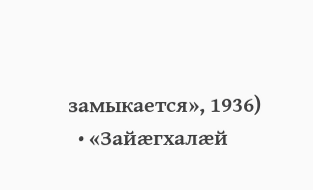замыкается», 1936)
  • «Зайæгхалæй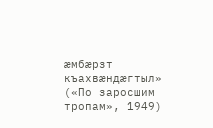æмбæрзт къахвæндæгтыл» («По заросшим тропам», 1949)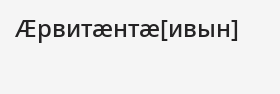Æрвитæнтæ[ивын]